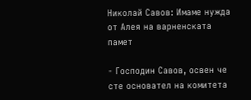Николай Савов: Имаме нужда от Алея на варненската памет

- Господин Савов, освен че сте основател на комитета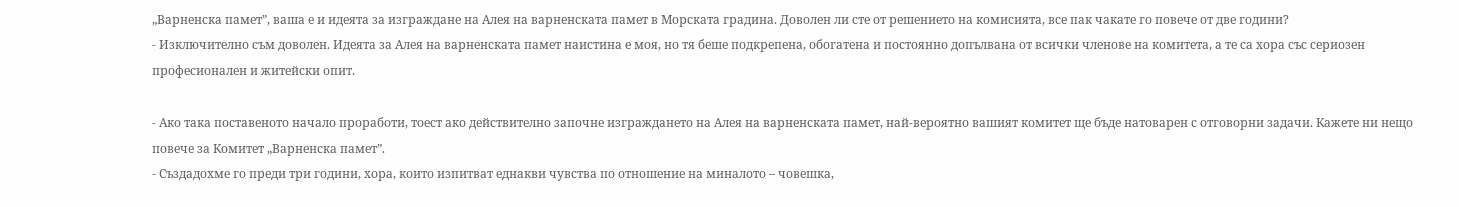„Варненска памет”, ваша е и идеята за изграждане на Алея на варненската памет в Морската градина. Доволен ли сте от решението на комисията, все пак чакате го повече от две години?
- Изключително съм доволен. Идеята за Алея на варненската памет наистина е моя, но тя беше подкрепена, обогатена и постоянно допълвана от всички членове на комитета, а те са хора със сериозен професионален и житейски опит.

- Ако така поставеното начало проработи, тоест ако действително започне изграждането на Алея на варненската памет, най-вероятно вашият комитет ще бъде натоварен с отговорни задачи. Кажете ни нещо повече за Комитет „Варненска памет”.
- Създадохме го преди три години, хора, които изпитват еднакви чувства по отношение на миналото – човешка,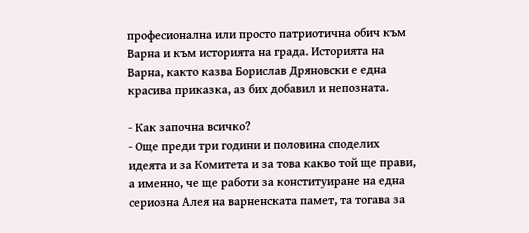професионална или просто патриотична обич към Варна и към историята на града. Историята на Варна, както казва Борислав Дряновски е една красива приказка, аз бих добавил и непозната.

- Как започна всичко?
- Още преди три години и половина споделих идеята и за Комитета и за това какво той ще прави, а именно, че ще работи за конституиране на една сериозна Алея на варненската памет, та тогава за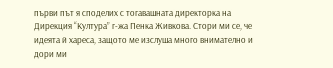първи път я споделих с тогавашната директорка на Дирекция “Култура” г-жа Пенка Живкова. Стори ми се, че идеята й хареса, защото ме изслуша много внимателно и дори ми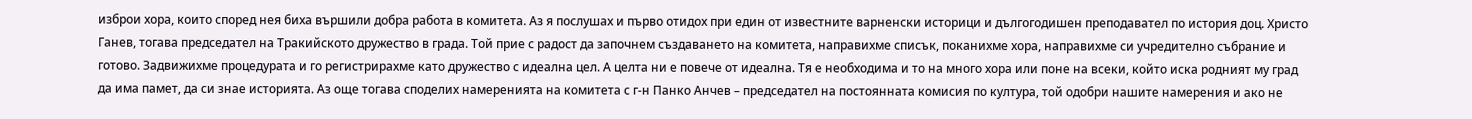изброи хора, които според нея биха вършили добра работа в комитета. Аз я послушах и първо отидох при един от известните варненски историци и дългогодишен преподавател по история доц. Христо Ганев, тогава председател на Тракийското дружество в града. Той прие с радост да започнем създаването на комитета, направихме списък, поканихме хора, направихме си учредително събрание и готово. Задвижихме процедурата и го регистрирахме като дружество с идеална цел. А целта ни е повече от идеална. Тя е необходима и то на много хора или поне на всеки, който иска родният му град да има памет, да си знае историята. Аз още тогава споделих намеренията на комитета с г-н Панко Анчев – председател на постоянната комисия по култура, той одобри нашите намерения и ако не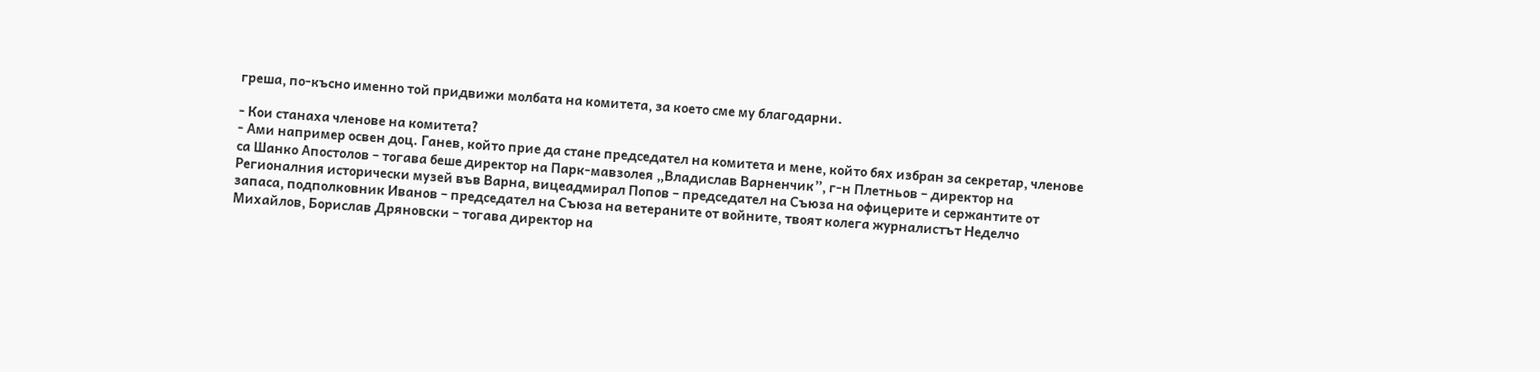греша, по-късно именно той придвижи молбата на комитета, за което сме му благодарни.

- Кои станаха членове на комитета?
- Ами например освен доц. Ганев, който прие да стане председател на комитета и мене, който бях избран за секретар, членове са Шанко Апостолов – тогава беше директор на Парк-мавзолея „Владислав Варненчик”, г-н Плетньов – директор на Регионалния исторически музей във Варна, вицеадмирал Попов – председател на Съюза на офицерите и сержантите от запаса, подполковник Иванов – председател на Съюза на ветераните от войните, твоят колега журналистът Неделчо Михайлов, Борислав Дряновски – тогава директор на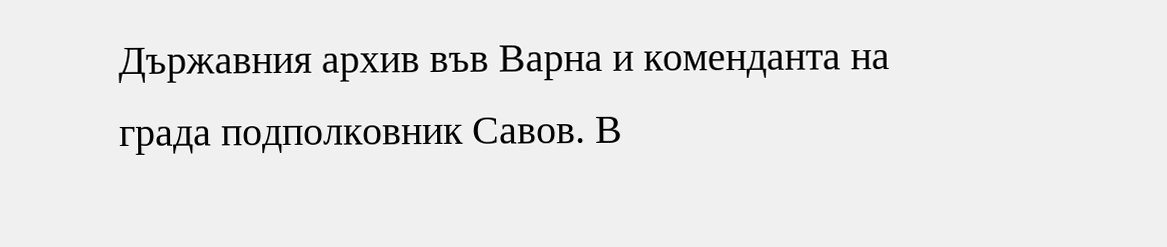Държавния архив във Варна и коменданта на града подполковник Савов. В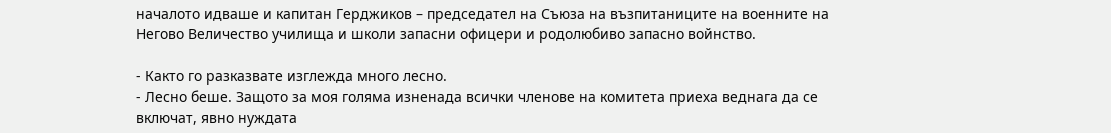началото идваше и капитан Герджиков – председател на Съюза на възпитаниците на военните на Негово Величество училища и школи запасни офицери и родолюбиво запасно войнство.

- Както го разказвате изглежда много лесно.
- Лесно беше. Защото за моя голяма изненада всички членове на комитета приеха веднага да се включат, явно нуждата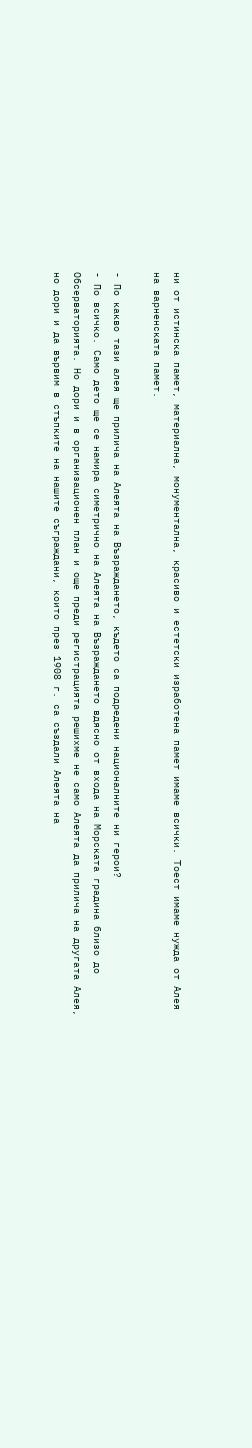ни от истинска памет, материална, монументална, красиво и естетски изработена памет имаме всички. Тоест имаме нужда от Алея на варненската памет.

- По какво тази алея ще прилича на Алеята на Възраждането, където са подредени националните ни герои?
- По всичко. Само дето ще се намира симетрично на Алеята на Възраждането вдясно от входа на Морската градина близо до Обсерваторията. Но дори и в организационен план и още преди регистрацията решихме не само Алеята да прилича на другата Алея, но дори и да вървим в стъпките на нашите съграждани, които през 1908 г. са създали Алеята на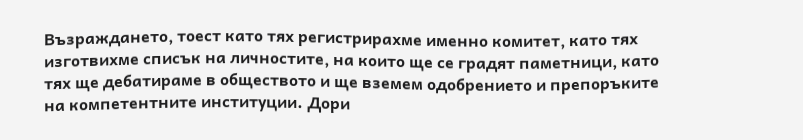Възраждането, тоест като тях регистрирахме именно комитет, като тях изготвихме списък на личностите, на които ще се градят паметници, като тях ще дебатираме в обществото и ще вземем одобрението и препоръките на компетентните институции. Дори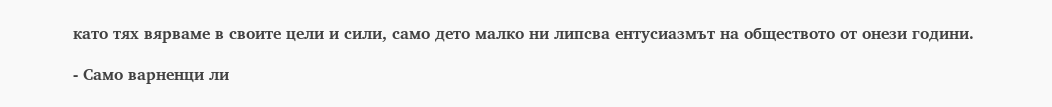като тях вярваме в своите цели и сили, само дето малко ни липсва ентусиазмът на обществото от онези години.

- Само варненци ли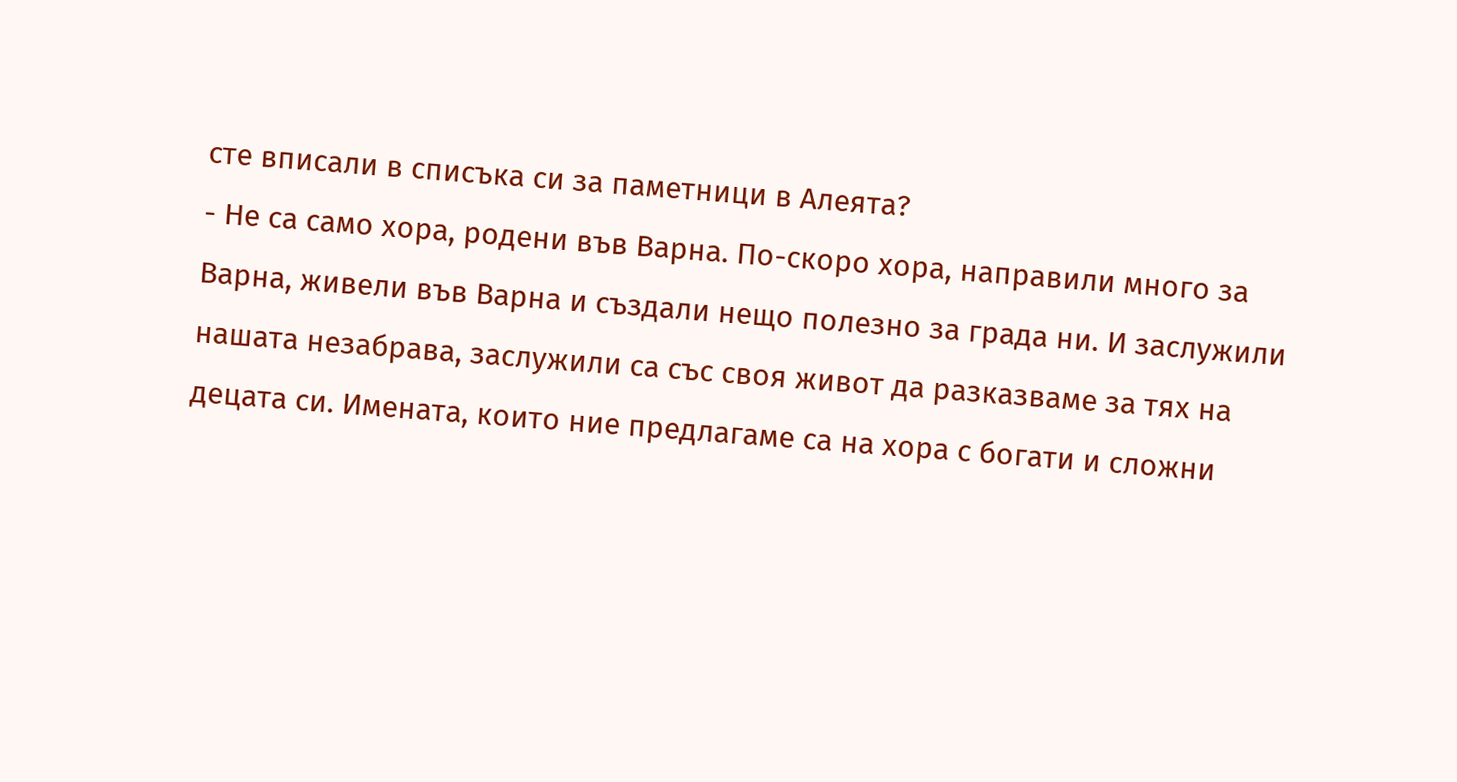сте вписали в списъка си за паметници в Алеята?
- Не са само хора, родени във Варна. По-скоро хора, направили много за Варна, живели във Варна и създали нещо полезно за града ни. И заслужили нашата незабрава, заслужили са със своя живот да разказваме за тях на децата си. Имената, които ние предлагаме са на хора с богати и сложни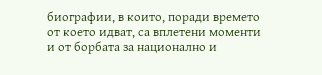биографии, в които, поради времето от което идват, са вплетени моменти и от борбата за национално и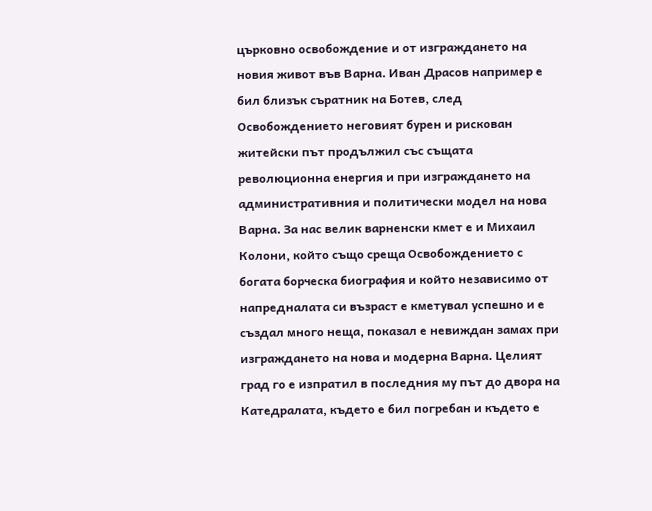църковно освобождение и от изграждането на новия живот във Варна. Иван Драсов например е бил близък съратник на Ботев, след Освобождението неговият бурен и рискован житейски път продължил със същата революционна енергия и при изграждането на административния и политически модел на нова Варна. За нас велик варненски кмет е и Михаил Колони, който също среща Освобождението с богата борческа биография и който независимо от напредналата си възраст е кметувал успешно и е създал много неща, показал е невиждан замах при изграждането на нова и модерна Варна. Целият град го е изпратил в последния му път до двора на Катедралата, където е бил погребан и където е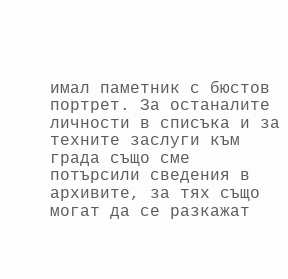имал паметник с бюстов портрет. За останалите личности в списъка и за техните заслуги към града също сме потърсили сведения в архивите, за тях също могат да се разкажат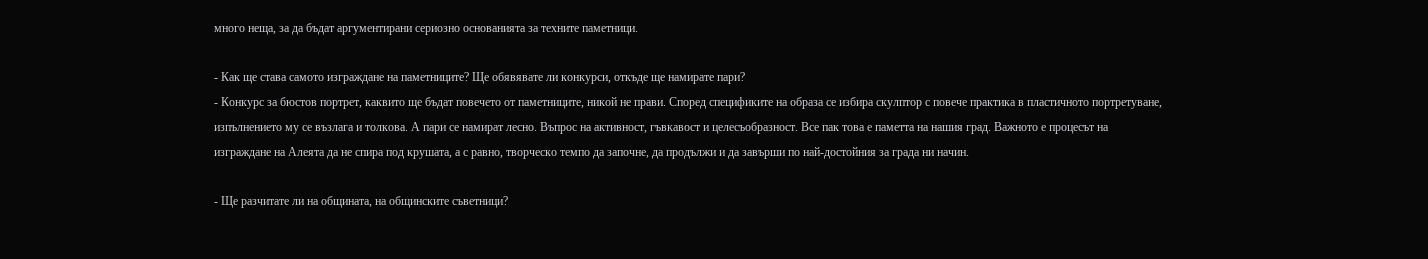много неща, за да бъдат аргументирани сериозно основанията за техните паметници.

- Как ще става самото изграждане на паметниците? Ще обявявате ли конкурси, откъде ще намирате пари?
- Конкурс за бюстов портрет, каквито ще бъдат повечето от паметниците, никой не прави. Според спецификите на образа се избира скулптор с повече практика в пластичното портретуване, изпълнението му се възлага и толкова. А пари се намират лесно. Въпрос на активност, гъвкавост и целесъобразност. Все пак това е паметта на нашия град. Важното е процесът на изграждане на Алеята да не спира под крушата, а с равно, творческо темпо да започне, да продължи и да завърши по най-достойния за града ни начин.

- Ще разчитате ли на общината, на общинските съветници?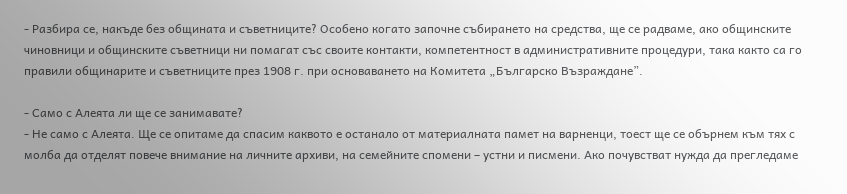- Разбира се, накъде без общината и съветниците? Особено когато започне събирането на средства, ще се радваме, ако общинските чиновници и общинските съветници ни помагат със своите контакти, компетентност в административните процедури, така както са го правили общинарите и съветниците през 1908 г. при основаването на Комитета „Българско Възраждане”.

- Само с Алеята ли ще се занимавате?
- Не само с Алеята. Ще се опитаме да спасим каквото е останало от материалната памет на варненци, тоест ще се обърнем към тях с молба да отделят повече внимание на личните архиви, на семейните спомени – устни и писмени. Ако почувстват нужда да прегледаме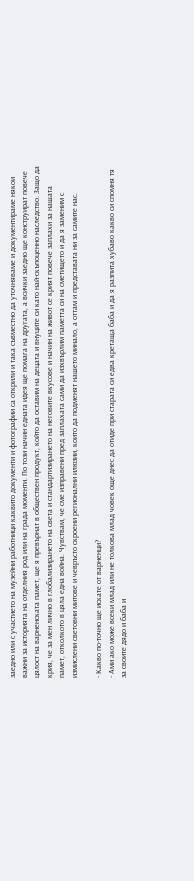заедно или с участието на музейни работници каквито документи и фотографии са открили и така съвместно да уточняваме и документираме някои важни за историята на отделния род или на града моменти. По този начин едната идея ще помага на другата, а всички заедно ще конструират повече цялост на варненската памет, ще я превърнат в обществен продукт, който да оставим на децата и внуците си като най-скъпоценно наследство. Защо да крия, че за мен лично в глобализирането на света и стандартизирането на неговите вкусове и начин на живот се крият повече заплахи за нашата памет, отколкото в цяла една война. Чувствам, че сме изправени пред заплахата сами да изхвърлим паметта си на сметището и да я заменим с измислени световни митове и чевръсто скроени регионални илюзии, които да подменят нашето минало, а оттам и представата ни за самите нас.

- Какво по-точно ще искате от варненци?
- Ами ако може всеки млад или не толкова млад човек още днес да отиде при старата си едва кретаща баба и да я разпита хубаво какво си спомня тя за своите дядо и баба и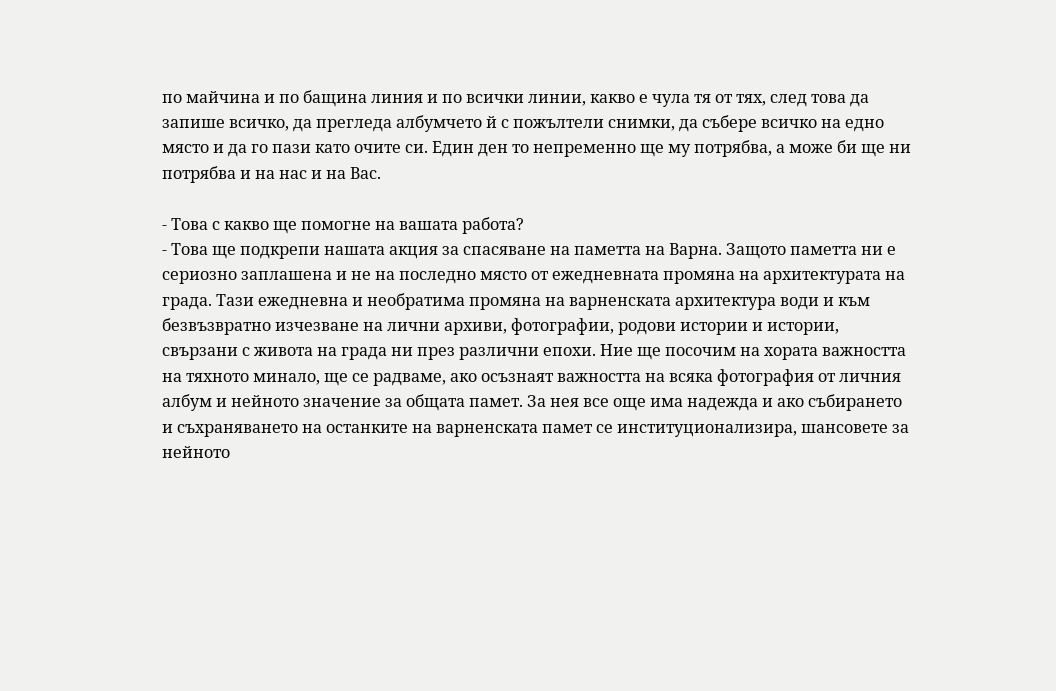по майчина и по бащина линия и по всички линии, какво е чула тя от тях, след това да запише всичко, да прегледа албумчето й с пожълтели снимки, да събере всичко на едно място и да го пази като очите си. Един ден то непременно ще му потрябва, а може би ще ни потрябва и на нас и на Вас.

- Това с какво ще помогне на вашата работа?
- Това ще подкрепи нашата акция за спасяване на паметта на Варна. Защото паметта ни е сериозно заплашена и не на последно място от ежедневната промяна на архитектурата на града. Тази ежедневна и необратима промяна на варненската архитектура води и към безвъзвратно изчезване на лични архиви, фотографии, родови истории и истории, свързани с живота на града ни през различни епохи. Ние ще посочим на хората важността на тяхното минало, ще се радваме, ако осъзнаят важността на всяка фотография от личния албум и нейното значение за общата памет. За нея все още има надежда и ако събирането и съхраняването на останките на варненската памет се институционализира, шансовете за нейното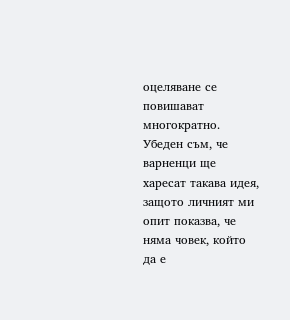оцеляване се повишават многократно. Убеден съм, че варненци ще харесат такава идея, защото личният ми опит показва, че няма човек, който да е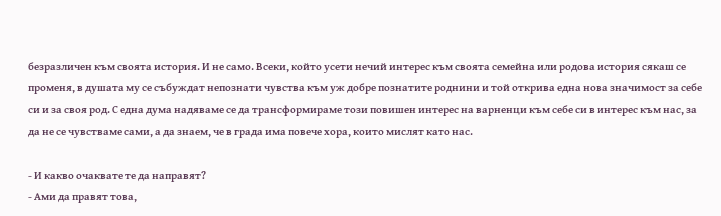безразличен към своята история. И не само. Всеки, който усети нечий интерес към своята семейна или родова история сякаш се променя, в душата му се събуждат непознати чувства към уж добре познатите роднини и той открива една нова значимост за себе си и за своя род. С една дума надяваме се да трансформираме този повишен интерес на варненци към себе си в интерес към нас, за да не се чувстваме сами, а да знаем, че в града има повече хора, които мислят като нас.

- И какво очаквате те да направят?
- Ами да правят това,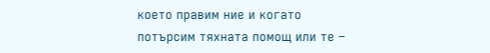което правим ние и когато потърсим тяхната помощ или те –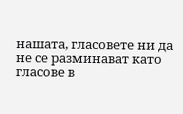нашата, гласовете ни да не се разминават като гласове в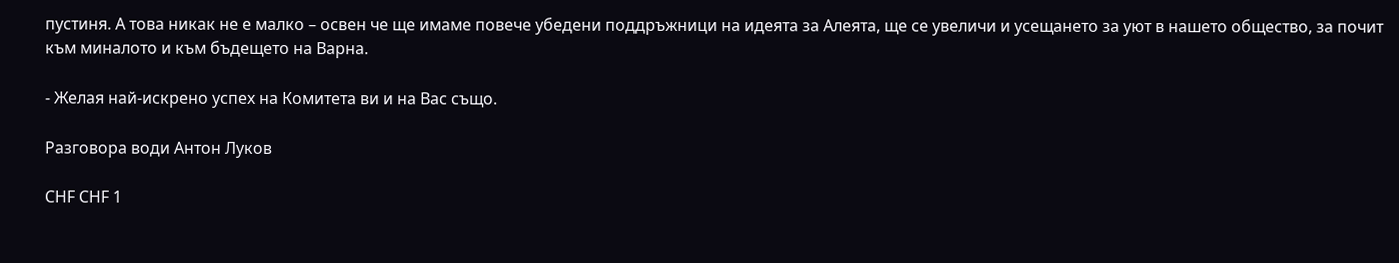пустиня. А това никак не е малко – освен че ще имаме повече убедени поддръжници на идеята за Алеята, ще се увеличи и усещането за уют в нашето общество, за почит към миналото и към бъдещето на Варна.

- Желая най-искрено успех на Комитета ви и на Вас също.

Разговорa води Антон Луков

CHF CHF 1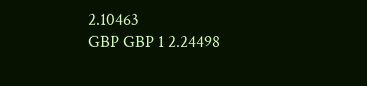2.10463
GBP GBP 1 2.24498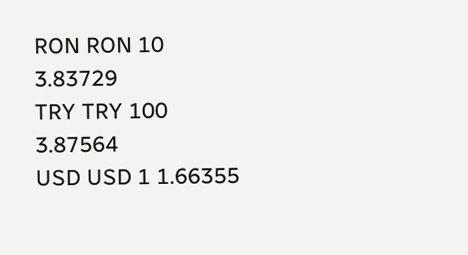RON RON 10 3.83729
TRY TRY 100 3.87564
USD USD 1 1.66355